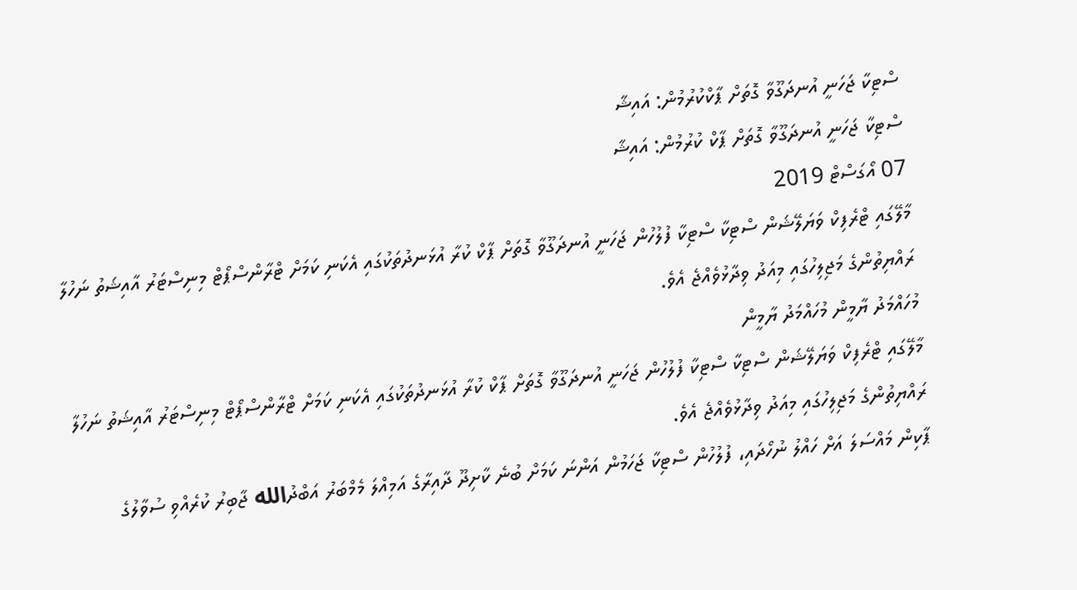ސްޓިކާ ޖަހަނީ އުނދަގޫވާ ގޮތަށް ޕާކްކުރުމުން: އައިޝާ
ސްޓިކާ ޖަހަނީ އުނދަގޫވާ ގޮތަށް ޕާކް ކުރުމުން: އައިޝާ
07 އޯގަސްޓް 2019
މާލޭގައި ޓްރެފިކް ވަޔަލޭޝަން ސްޓިކާ ސްޓިކާ ފުލުހުން ޖަހަނީ އުނދަގޫވާ ގޮތަށް ޕާކް ކުރާ އުޅަނދުތަކުގައި އެކަނި ކަމަށް ޓްރާންސްޕޯޓް މިނިސްޓަރު އާއިޝަތު ނަހުލާ ރައްޔިތުންގެ މަޖިލިހުގައި މިއަދު ވިދާޅުވެއްޖެ އެވެ.
މުހައްމަދު ޔާމީން މުހައްމަދު ޔާމީން
މާލޭގައި ޓްރެފިކް ވަޔަލޭޝަން ސްޓިކާ ސްޓިކާ ފުލުހުން ޖަހަނީ އުނދަގޫވާ ގޮތަށް ޕާކް ކުރާ އުޅަނދުތަކުގައި އެކަނި ކަމަށް ޓްރާންސްޕޯޓް މިނިސްޓަރު އާއިޝަތު ނަހުލާ ރައްޔިތުންގެ މަޖިލިހުގައި މިއަދު ވިދާޅުވެއްޖެ އެވެ.
ޕާކިން މައްސަލަ އަށް ހައްލު ނުހޯދައި، ފުލުހުން ސްޓިކާ ޖަހަމުން އަންނަ ކަމަށް ބުނެ ކާށިދޫ ދާއިރާގެ އަމިއްލަ މެމްބަރު އަބްދުالله ޖާބިރު ކުރެއްވި ސުވާލުގެ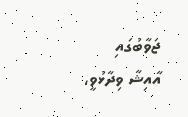ޖަވާބުގައި އާއިޝާ ވިދާޅުވީ،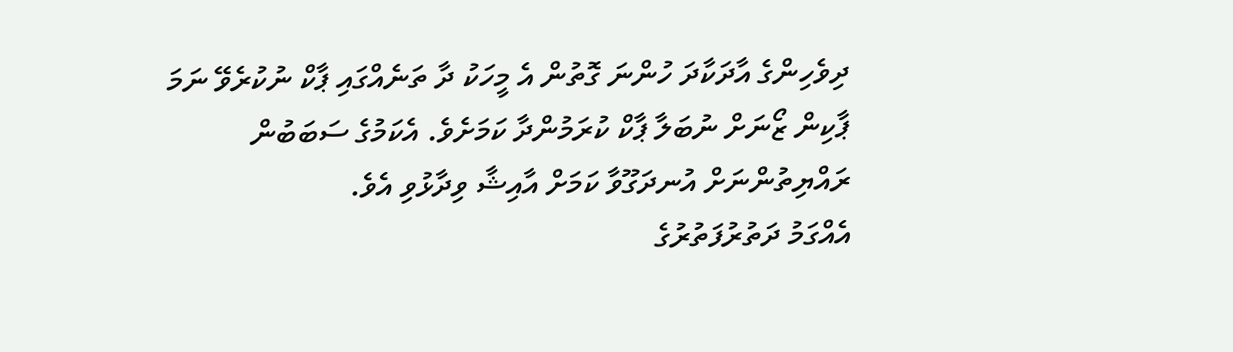ދިވެހިންގެ އާދަކާދަ ހުންނަ ގޮތުން އެ މީހަކު ދާ ތަނެއްގައި ޕާކް ނުކުރެވޭ ނަމަ ޕާކިން ޒޯނަށް ނުބަލާ ޕާކް ކުރަމުންދާ ކަމަށެވެ. އެކަމުގެ ސަބަބުން ރައްޔިތުންނަށް އުނދަގޫވާ ކަމަށް އާއިޝާ ވިދާޅުވި އެވެ.
އެއްގަމު ދަތުރުފަތުރުގެ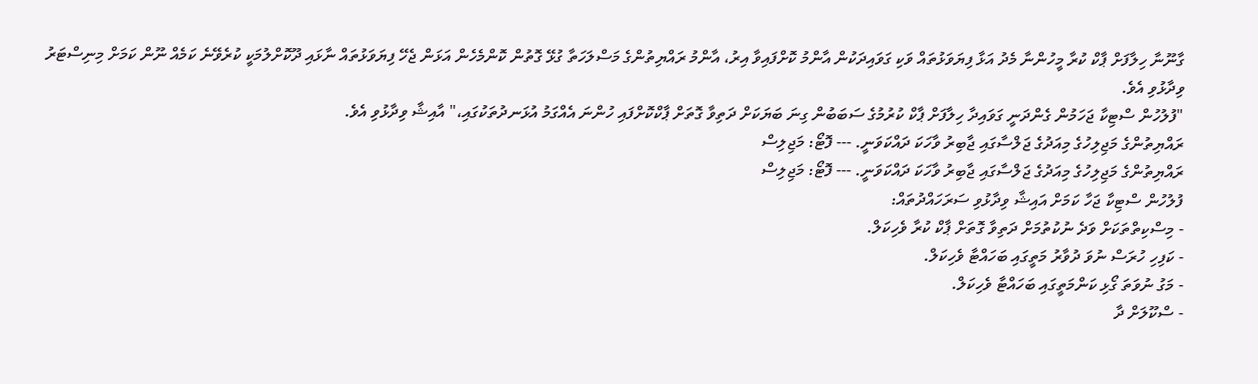ގާނޫނާ ހިލާފަށް ޕާކް ކުރާ މީހުންނާ މެދު އަޅާ ފިޔަވަޅުތައް ވަކި ގަވައިދަކުން އާންމު ކޮށްފައިވާ އިރު، އާންމު ރައްޔިތުންގެ މަސްލަހަތާ ގުޅޭ ގޮތުން ކޮންމެހެން އަޅަން ޖެހޭ ފިޔަވަޅުތައް ނާޅައި ދޫކޮށްލުމަކީ ކުރެވޭނެ ކަމެއް ނޫން ކަމަށް މިނިސްޓަރު ވިދާޅުވި އެވެ.
"ފުލުހުން ސްޓިކާ ޖަހަމުން ގެންދަނީ ގަވައިދާ ހިލާފަށް ޕާކް ކުރުމުގެ ސަބަބުން ގިނަ ބަޔަކަށް ދަތިވާ ގޮތަށް ޕާކްކޮށްފައި ހުންނަ އެއްގަމު އުޅަނދުތަކުގައި،" އާއިޝާ ވިދާޅުވި އެވެ.
ރައްޔިތުންގެ މަޖިލިހުގެ މިއަދުގެ ޖަލްސާގައި ޖާބިރު ވާހަކަ ދައްކަވަނީ. --- ފޮޓޯ: މަޖިލިސް
ރައްޔިތުންގެ މަޖިލިހުގެ މިއަދުގެ ޖަލްސާގައި ޖާބިރު ވާހަކަ ދައްކަވަނީ. --- ފޮޓޯ: މަޖިލިސް
ފުލުހުން ސްޓިކާ ޖަހާ ކަމަށް އައިޝާ ވިދާޅުވި ސަރަހައްދުތައް:
- މިސްކިތްތަކަށް ވަދެ ނުކުތުމަށް ދަތިވާ ގޮތަށް ޕާކް ކުރާ ވެހިކަލް.
- ކަފިހި ހުރަސް ނުވަ ދުވާރު މަތީގައި ބަހައްޓާ ވެހިކަލް.
- މަގު ނުވަތަ ގޯޅި ކަންމަތީގައި ބަހައްޓާ ވެހިކަލް.
- ސްކޫލަށް ދާ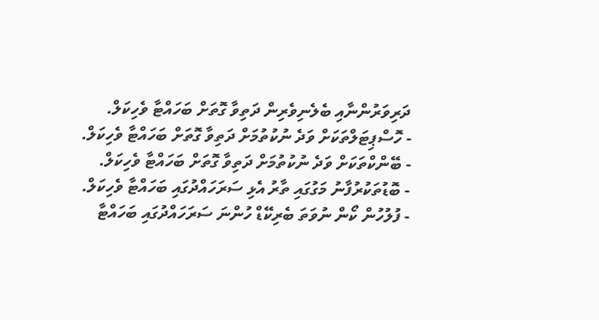ދަރިވަރުންނާއި ބެލެނިވެރިން ދަތިވާ ގޮތަށް ބަހައްޓާ ވެހިކަލް.
- ހޮސްޕިޓަލްތަކަށް ވަދެ ނުކުތުމަށް ދަތިވާ ގޮތަށް ބަހައްޓާ ވެހިކަލް.
- ބޭންކްތަކަށް ވަދެ ނުކުތުމަށް ދަތިވާ ގޮތަށް ބަހައްޓާ ވެހިކަލް.
- ބޮޑުތަކުރުފާނު މަގުގައި ތާރު އެޅި ސަރަހައްދުގައި ބަހައްޓާ ވެހިކަލް.
- ފުލުހުން ކޯން ނުވަތަ ބެރިކޭޑް ހުންނަ ސަރަހައްދުގައި ބަހައްޓާ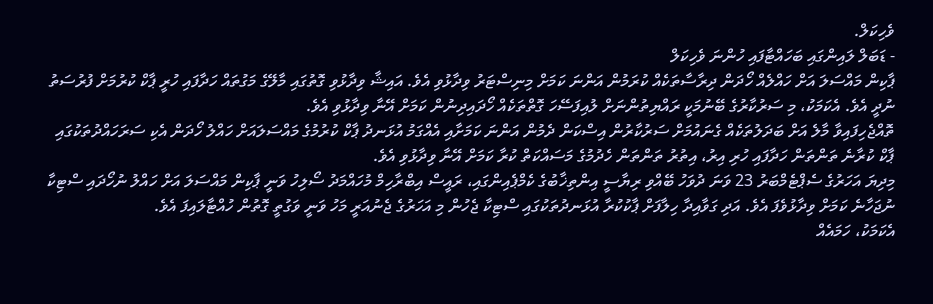ވެހިކަލް.
- ޑަބަލް ލައިންގައި ބަހައްޓާފައި ހުންނަ ވެހިކަލް
ޕާކިން މައްސަލަ އަށް ހައްލެއް ހޯދަން ދިރާސާތަކެއް ކުރަމުން އަންނަ ކަމަށް މިނިސްޓަރު ވިދާޅުވި އެވެ. އައިޝާ ވިދާޅުވި ގޮތުގައި މާލޭގެ މަގުތައް ހަދާފައި ހުރީ ޕާކް ކުރުމަށް ފުރުސަތު ނުދީ އެވެ. އެކަމަކު، މި ސަރުކާރުގެ ބޭނުމަކީ ރައްޔިތުންނަށް ލުއިފަސޭހަ ގޮތްތަކެއް ހޯދައިދިނުން ކަމަށް އޭނާ ވިދާޅުވި އެވެ.
ތޮއްޖެހިފައިވާ މާލެ އަށް ބަދަލުތަކެއް ގެނައުމަށް ސަރުކާރުން އިސްކަން ދެމުން އަންނަ ކަމަށާއި އެއްގަމު އުޅަނދު ޕާކް ކުރުމުގެ މައްސަލައަށް ހައްލު ހޯދަން އެކި ސަރަހައްދުތަކުގައި ޕާކް ކުރާނެ ތަންތަން ހަދާފައި ހުރި އިރު، އިތުރު ތަންތަން ހެދުމުގެ މަސައްކަތް ކުރާ ކަމަށް އޭނާ ވިދާޅުވި އެވެ.
މިދިޔަ އަހަރުގެ ސެޕްޓެމްބަރު 23 ވަނަ ދުވަހު ބޭއްވި ރިޔާސީ އިންތިޚާބުގެ ކެމްޕެއިންގައި، ރައީސް އިބްރާހިމް މުހައްމަދު ސޯލިހު ވަނީ ޕާކިން މައްސަލަ އަށް ހައްލު ނުހޯދައި ސްޓިކާ ނުޖަހާނެ ކަމަށް ވިދާޅުވެފަ އެވެ. އަދި ގަވާއިދާ ހިލާފަށް ޕާކުކުރާ އުޅަނދުތަކުގައި ސްޓިކާ ޖެހުން މި އަހަރުގެ ޖެނުއަރީ މަހު ވަނީ ވަގުތީ ގޮތުން ހުއްޓާލައިފަ އެވެ.
އެކަމަކު، ހަމައެއް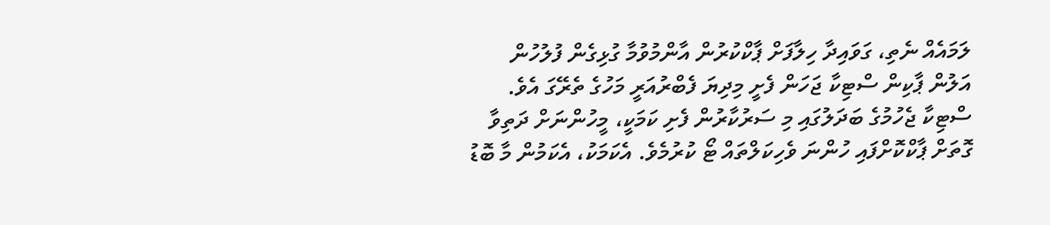ލަމައެއް ނެތި، ގަވައިދާ ހިލާފަށް ޕާކްކުރުން އާންމުވުމާ ގުޅިގެން ފުލުހުން އަލުން ޕާކިން ސްޓިކާ ޖަހަން ފެށީ މިދިޔަ ފެބްރުއަރީ މަހުގެ ތެރޭގަ އެވެ. ސްޓިކާ ޖެހުމުގެ ބަދަލުގައި މި ސަރުކާރުން ފެށި ކަމަކީ، މީހުންނަށް ދަތިވާ ގޮތަށް ޕާކްކޮށްފައި ހުންނަ ވެހިކަލްތައް ޓޯ ކުރުމެވެ. އެކަމަކު، އެކަމުން މާ ބޮޑު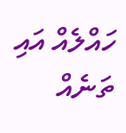ހައްލެއް އައި ތަނެއް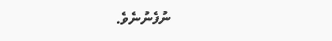ނުފެނުނެވެ.